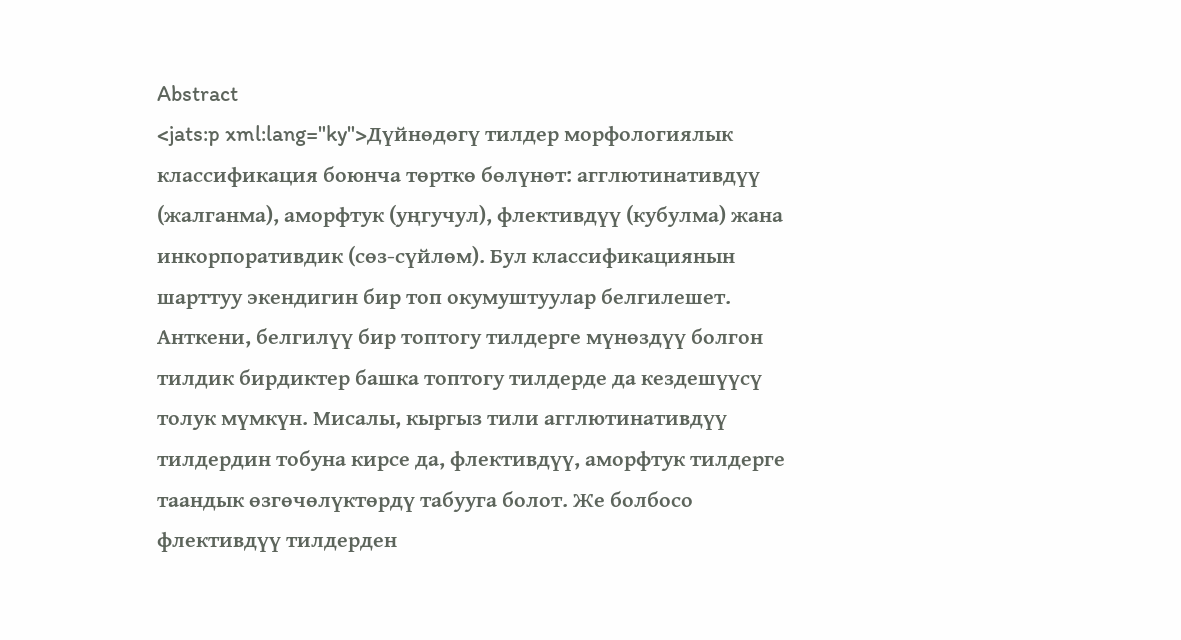Abstract
<jats:p xml:lang="ky">Дүйнөдөгү тилдер морфологиялык классификация боюнча төрткө бөлүнөт: агглютинативдүү (жалганма), аморфтук (уңгучул), флективдүү (кубулма) жана инкорпоративдик (сөз-сүйлөм). Бул классификациянын шарттуу экендигин бир топ окумуштуулар белгилешет. Анткени, белгилүү бир топтогу тилдерге мүнөздүү болгон тилдик бирдиктер башка топтогу тилдерде да кездешүүсү толук мүмкүн. Мисалы, кыргыз тили агглютинативдүү тилдердин тобуна кирсе да, флективдүү, аморфтук тилдерге таандык өзгөчөлүктөрдү табууга болот. Же болбосо флективдүү тилдерден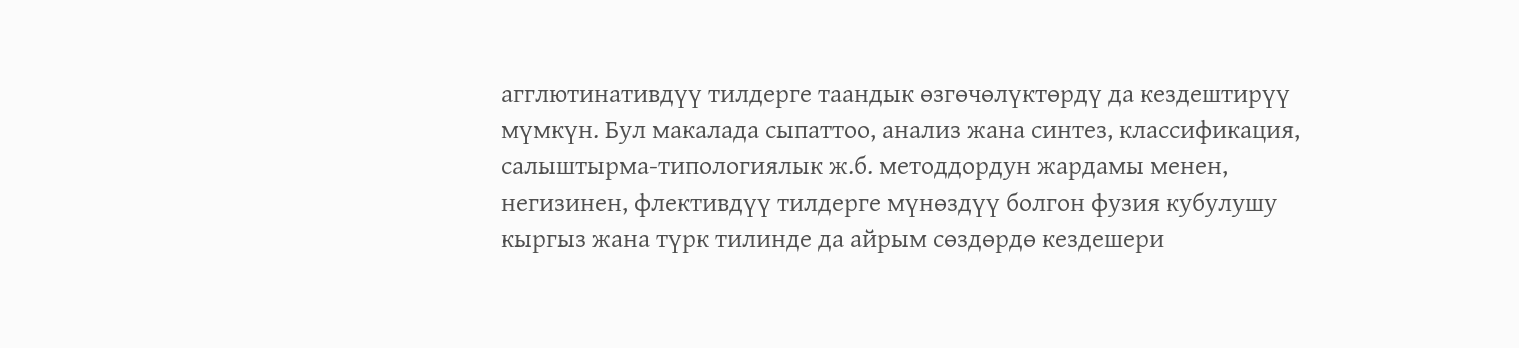агглютинативдүү тилдерге таандык өзгөчөлүктөрдү да кездештирүү мүмкүн. Бул макалада сыпаттоо, анализ жана синтез, классификация, салыштырма-типологиялык ж.б. методдордун жардамы менен, негизинен, флективдүү тилдерге мүнөздүү болгон фузия кубулушу кыргыз жана түрк тилинде да айрым сөздөрдө кездешери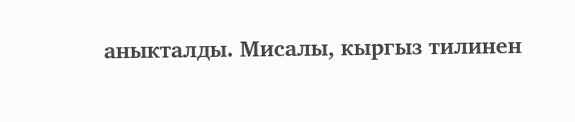аныкталды. Мисалы, кыргыз тилинен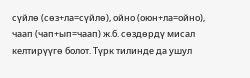сүйлө (сөз+ла=сүйлө), ойно (оюн+ла=ойно), чаап (чап+ып=чаап) ж.б. сөздөрдү мисал келтирүүгө болот. Түрк тилинде да ушул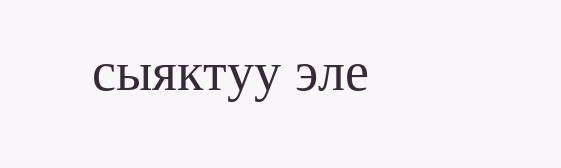сыяктуу эле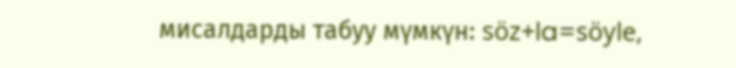мисалдарды табуу мүмкүн: söz+la=söyle,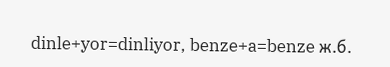dinle+yor=dinliyor, benze+a=benze ж.б.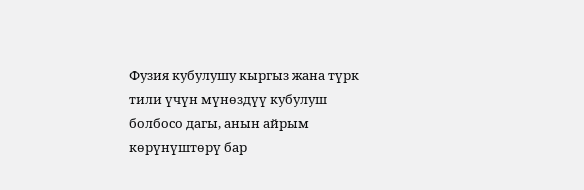Фузия кубулушу кыргыз жана түрк тили үчүн мүнөздүү кубулуш болбосо дагы, анын айрым көрүнүштөрү бар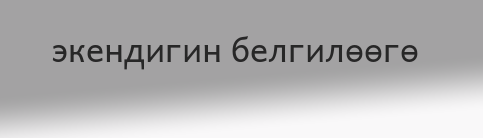экендигин белгилөөгө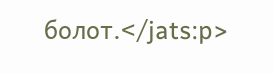болот.</jats:p>